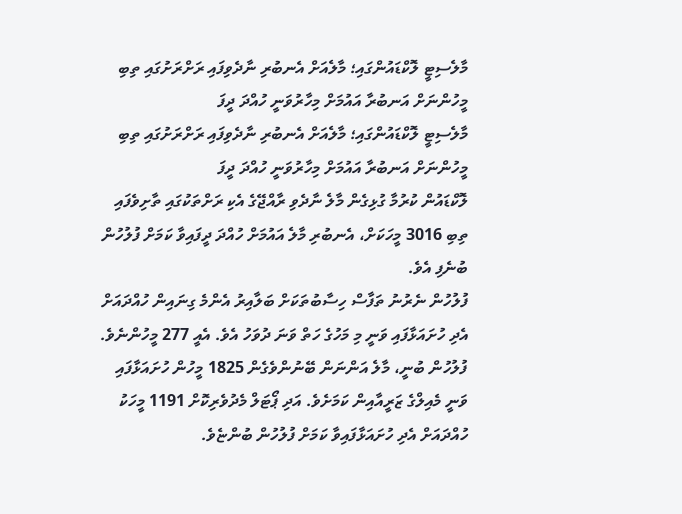މާލެސިޓީ ލޮކްޑައުންގައި؛ މާލެއަށް އެނބުރި ނާދެވިފައި ރަށްރަށުގައި ތިބި މީހުންނަށް އަނބުރާ އައުމަށް މިހާރުވަނީ ހުއްދަ ދީފަ
މާލެސިޓީ ލޮކްޑައުންގައި؛ މާލެއަށް އެނބުރި ނާދެވިފައި ރަށްރަށުގައި ތިބި މީހުންނަށް އަނބުރާ އައުމަށް މިހާރުވަނީ ހުއްދަ ދީފަ
ލޮކްޑައުން ކުރުމާ ގުޅިގެން މާލެ ނާދެވި ރާއްޖޭގެ އެކި ރަށްތަކުގައި ތާށިވެފައި ތިބި 3016 މީހަކަށް، އެނބުރި މާލެ އައުމަށް ހުއްދަ ދީފައިވާ ކަމަށް ފުލުހުން ބުނެފި އެވެ.
ފުލުހުން ނެރުނު ތަފާސް ހިސާބުތަކަށް ބަލާއިރު އެންމެ ގިނައިން ހުއްދައަށް އެދި ހުށައަޅާފައި ވަނީ މި މަހުގެ ހަތް ވަނަ ދުވަހު އެވެ. އެއީ 277 މީހުންނެވެ. ފުލުހުން ބުނީ، މާލެ އަންނަން ބޭނުންވެގެން 1825 މީހުން ހުށައަޅާފައި ވަނީ މެއިލްގެ ޒަރީއާއިން ކަމަށެވެ. އަދި ޕޯޓަލް މެދުވެރިކޮށް 1191 މީހަކު ހުއްދައަށް އެދި ހުށައަޅާފައިވާ ކަމަށް ފުލުހުން ބުންޏެވެ.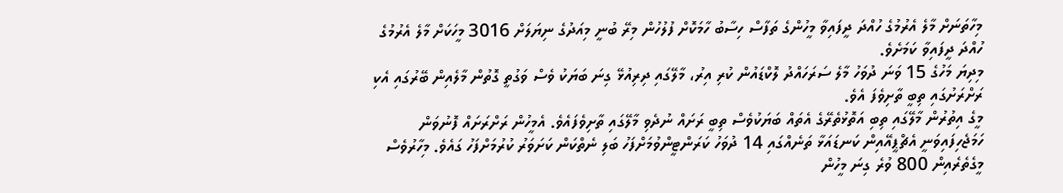މިހާތަނަށް މާލެ އެރުމުގެ ހުއްދަ ދީފައިވާ މީހުންގެ ތަފާސް ހިސާބު ހާމަކޮށް ފުލުހުން މިރޭ ބުނީ މިއަދުގެ ނިޔަލަށް 3016 މީހަކަށް މާލެ އެރުމުގެ ހުއްދަ ދީފައިވާ ކަމަށެވެ.
މިދިޔަ މަހުގެ 15 ވަނަ ދުވަހު މާލެ ސަރަހައްދު ލޮކްޑައުން ކުރި އިރު، މާލޭގައި ދިރިއުޅޭ ގިނަ ބަޔަކު ވެސް ވަގުތީ ގޮތުން މާލެއިން ބޭރުގައި އެކި ރަށްރަށުގައި ތިބީ ތާށިވެފަ އެވެ.
މީގެ އިތުރުން މާލޭގައި ތިބި އަތޮޅުތެރޭގެ އެތައް ބަޔަކުވެސް ތިބީ ރަށައް ނުދެވި މާލޭގައި ތާށިވެފައެވެ. އެމީހުން ރަށްރަށައް ފޮނުވަން ހަމަޖެހިފައިވަނީ އެޗްޕީއޭއިން ކަނޑައަޅާ ތަނެއްގައި 14 ދުވަހު ކަރަންޓީންވުމަށްފަހު ބަލި ނެތްކަން ކަށަވަރު ކުރުމަށްފަހު ގައެވެ. މިހާރުވެސް މީގެތެރެއިން 800 ވުރެ ގިނަ މީހުން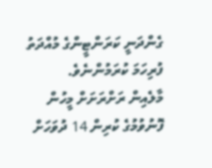ގެންދަނީ ކަރަންޓީންގެ މުއްދަތު ފުރިހަމަ ކުރަމުންނެވެ.
މާލެއިން ރަށްރަށަށް މީހުން ފޮނުވުމުގެ ކުރިން 14 ދުވަހަށް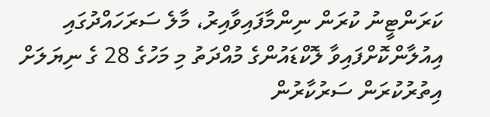ކަރަންޓީނު ކުރަން ނިންމާފައިވާއިރު، މާލެ ސަރަހައްދުގައި އިއުލާންކޮށްފައިވާ ލޮކްޑައުންގެ މުއްދަތު މި މަހުގެ 28 ގެ ނިޔަލަށް އިތުރުކުރަން ސަރުކާރުން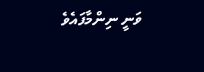ވަނީ ނިންމާފައެވެ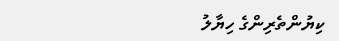ކިޔުންތެރިންގެ ހިޔާލު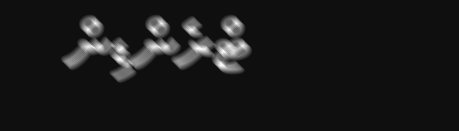ޓްރެންޑިން